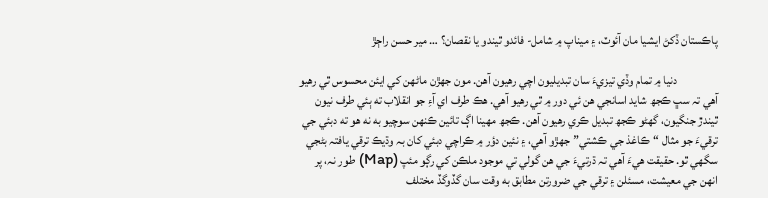پاڪستان ڏکڻ ايشيا مان آئوٽ، ۽ ميناپ ۾ شامل- فائدو ٿيندو يا نقصان؟ … مير حسن راڄڙ

                 دنيا ۾ تمام وڏي تيزيءَ سان تبديليون اچي رھيون آھن. مون جھڙن ماڻھن کي ايئن محسوس ٿي رھيو آھي تہ سڀ ڪجھ شايد اسانجي ھن ئي دور ۾ ٿي رھيو آھي. ھڪ طرف اي آءِ جو انقلاب ته ٻئي طرف نيون ٿيندڙ جنگيون، گھڻو ڪجھ تبديل ڪري رھيون آھن. ڪجھ مھينا اڳ تائين ڪنھن سوچيو به نه ھو ته دبئي جي ترقيءَ جو مثال “ڪاغذ جي ڪشتي” جھڙو آھي، ۽ نئين دؤر ۾ ڪراچي دبئي کان بہ وڌيڪ ترقي يافتہ بڻجي سگھي ٿو. حقيقت ھيءَ آھي تہ ڌرتيءَ جي ھن گولي تي موجود ملڪن کي رڳو مئپ (Map) طور نہ، پر انهن جي معيشت، مسئلن ۽ ترقي جي ضرورتن مطابق به وقت سان گڏوگڏ مختلف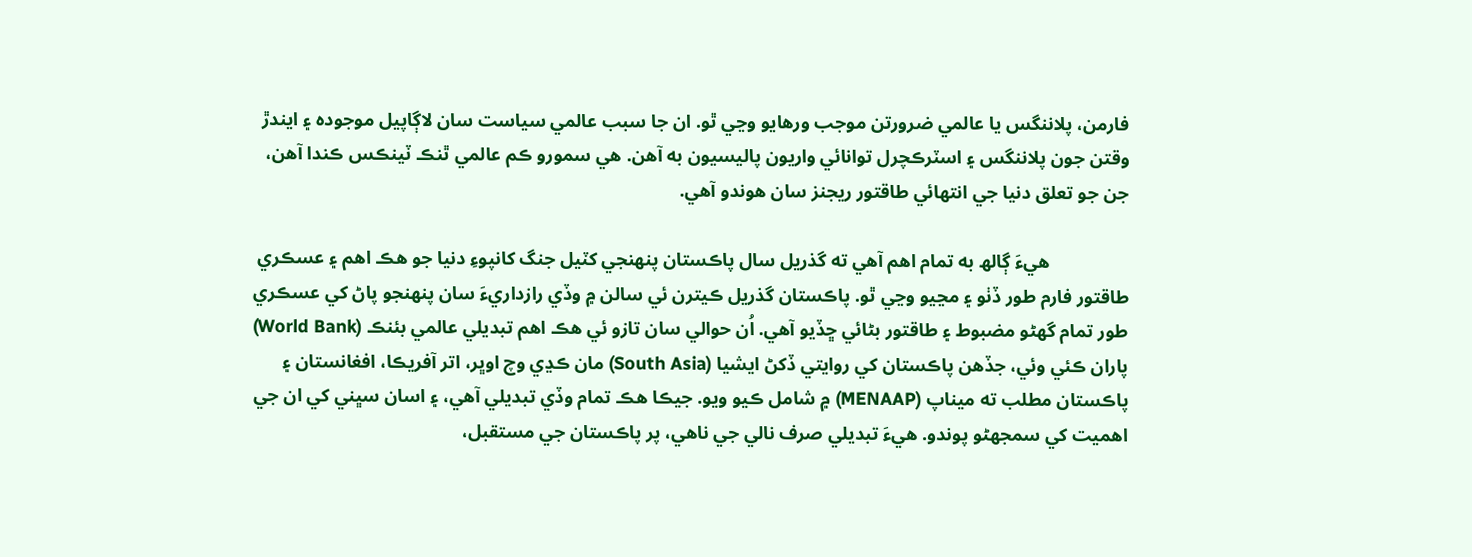فارمن، پلاننگس يا عالمي ضرورتن موجب ورهايو وڃي ٿو. ان جا سبب عالمي سياست سان لاڳاپيل موجوده ۽ ايندڙ وقتن جون پلاننگس ۽ اسٽرڪچرل توانائي واريون پاليسيون به آهن. هي سمورو ڪم عالمي ٿنڪ ٽينڪس ڪندا آهن، جن جو تعلق دنيا جي انتهائي طاقتور ريجنز سان هوندو آهي.

                 ھيءَ ڳالھ به تمام اهم آهي ته گذريل سال پاڪستان پنهنجي کٽيل جنگ کانپوءِ دنيا جو هڪ اهم ۽ عسڪري طاقتور فارم طور ڏٺو ۽ مڃيو وڃي ٿو. پاڪستان گذريل ڪيترن ئي سالن ۾ وڏي رازداريءَ سان پنهنجو پاڻ کي عسڪري طور تمام گھڻو مضبوط ۽ طاقتور بڻائي ڇڏيو آهي. اُن حوالي سان تازو ئي ھڪ اھم تبديلي عالمي بئنڪ (World Bank) پاران ڪئي وئي، جڏهن پاڪستان کي روايتي ڏکڻ ايشيا (South Asia) مان ڪڍي وچ اوڀر، اتر آفريڪا، افغانستان ۽ پاڪستان مطلب ته ميناپ (MENAAP) ۾ شامل ڪيو ويو. جيڪا ھڪ تمام وڏي تبديلي آھي، ۽ اسان سڀني کي ان جي اھميت کي سمجھڻو پوندو. ھيءَ تبديلي صرف نالي جي ناھي، پر پاڪستان جي مستقبل،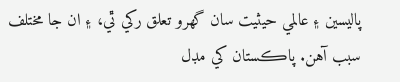پاليسين ۽ عالمي حيثيت سان گهرو تعلق رکي ٿي، ۽ ان جا مختلف سبب آهن. پاڪستان کي مڊل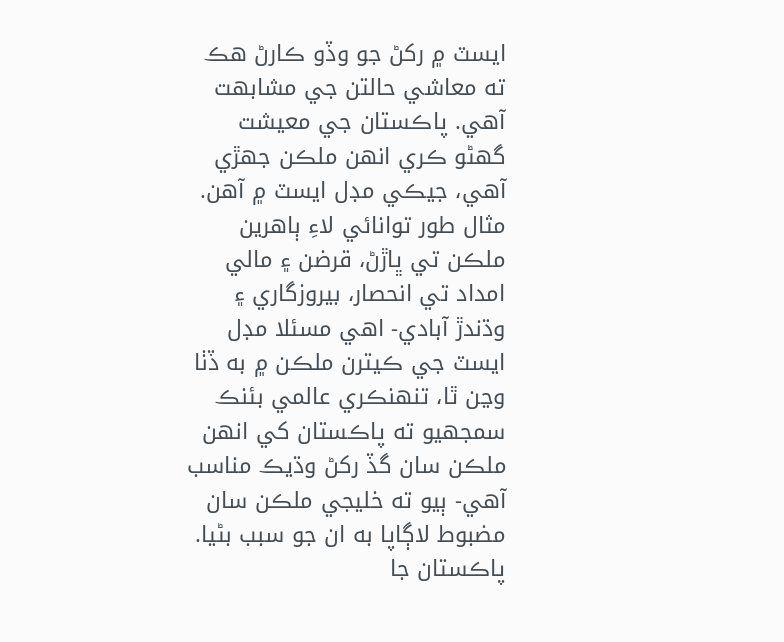ايسٽ ۾ رکڻ جو وڏو ڪارڻ هڪ ته معاشي حالتن جي مشابهت آھي. پاڪستان جي معيشت گهڻو ڪري انهن ملڪن جهڙي آهي، جيڪي مڊل ايسٽ ۾ آهن. مثال طور توانائي لاءِ ٻاهرين ملڪن تي ڀاڙڻ، قرضن ۽ مالي امداد تي انحصار، بيروزگاري ۽ وڌندڙ آبادي- اهي مسئلا مڊل ايسٽ جي ڪيترن ملڪن ۾ به ڏٺا وڃن ٿا، تنهنڪري عالمي بئنڪ سمجهيو ته پاڪستان کي انهن ملڪن سان گڏ رکڻ وڌيڪ مناسب آهي- ٻيو ته خليجي ملڪن سان مضبوط لاڳاپا به ان جو سبب بڻيا. پاڪستان جا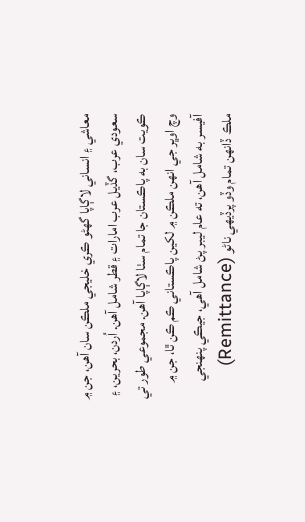معاشي ۽ انساني لاڳاپا گهڻو ڪري خليجي ملڪن سان آهن، جن ۾ سعودي عرب، گڏيل عرب امارات ۽ قطر شامل آھن. اُردن، بحرين، ۽ ڪويت سان به پاڪستان جا تمام سٺا لاڳاپا آھن. مجموعي طور تي وچ اوڀر جي انھن ملڪن ۾ لکين پاڪستاني ڪم ڪن ٿا، جن ۾ آفيسر به شامل آھن، ته عام ليبر پڻ شامل آھي، جيڪي پنھنجي ملڪ ڏانھن تمام وڏو پرڏيھي ناڻو (Remittance)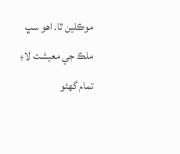موڪلين ٿا. اھو سڀ ملڪ جي معيشت لاءِ تمام گھڻو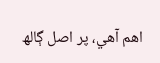اھم آھي، پر اصل ڳالھ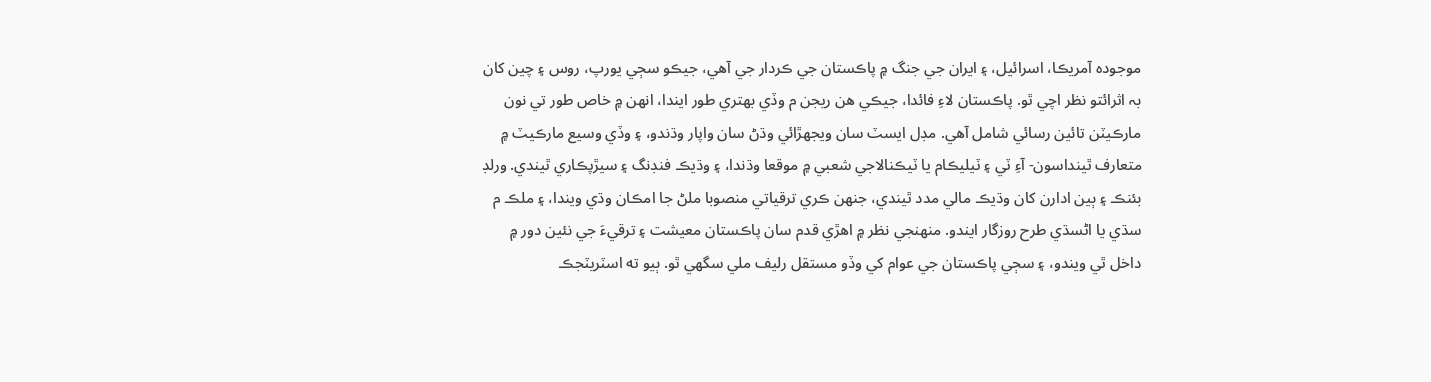موجوده آمريڪا، اسرائيل، ۽ ايران جي جنگ ۾ پاڪستان جي ڪردار جي آھي، جيڪو سڄي يورپ، روس ۽ چين کان بہ اثرائتو نظر اچي ٿو. پاڪستان لاءِ فائدا، جيڪي هن ريجن م وڏي بهتري طور ايندا، انھن ۾ خاص طور تي نون مارڪيٽن تائين رسائي شامل آھي. مڊل ايسٽ سان ويجهڙائي وڌڻ سان واپار وڌندو، ۽ وڏي وسيع مارڪيٽ ۾ متعارف ٿينداسون- آءِ ٽي ۽ ٽيليڪام يا ٽيڪنالاجي شعبي ۾ موقعا وڌندا، ۽ وڌيڪ فنڊنگ ۽ سيڙپڪاري ٿيندي. ورلڊ بئنڪ ۽ ٻين ادارن کان وڌيڪ مالي مدد ٿيندي، جنهن ڪري ترقياتي منصوبا ملڻ جا امڪان وڌي ويندا، ۽ ملڪ م سڌي يا اڻسڌي طرح روزگار ايندو. منھنجي نظر ۾ اھڙي قدم سان پاڪستان معيشت ۽ ترقيءَ جي نئين دور ۾ داخل ٿي ويندو، ۽ سڄي پاڪستان جي عوام کي وڏو مستقل رليف ملي سگھي ٿو. ٻيو ته اسٽريٽجڪ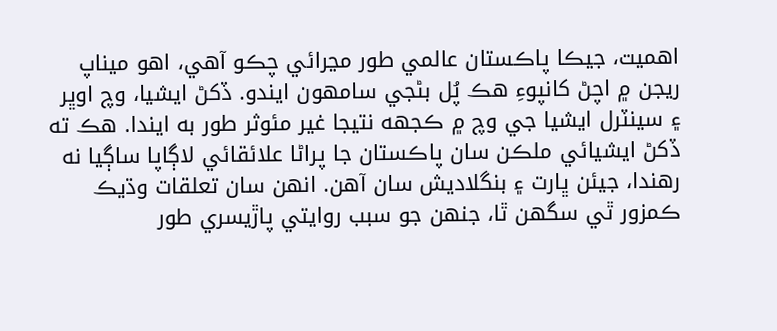اهميت، جيڪا پاڪستان عالمي طور مڃرائي چڪو آهي، اهو ميناپ ريجن ۾ اچڻ کانپوءِ هڪ پُل بڻجي سامهون ايندو. ڏکڻ ايشيا، وچ اوڀر ۽ سينٽرل ايشيا جي وچ ۾ ڪجهه نتيجا غير مئوثر طور به ايندا. هڪ ته ڏکڻ ايشيائي ملڪن سان پاڪستان جا پراڻا علائقائي لاڳاپا ساڳيا نه رهندا، جيئن ڀارت ۽ بنگلاديش سان آھن. انھن سان تعلقات وڌيڪ ڪمزور ٿي سگهن ٿا، جنهن جو سبب روايتي پاڙيسري طور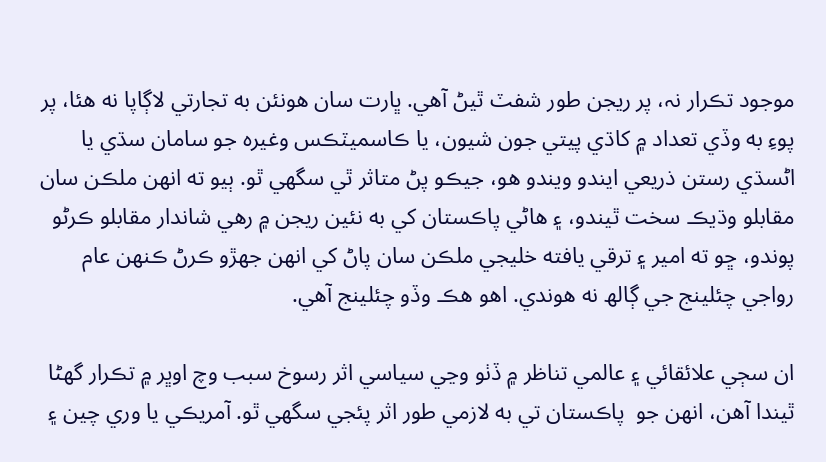موجود تڪرار نہ، پر ريجن طور شفٽ ٿيڻ آهي. ڀارت سان هونئن به تجارتي لاڳاپا نه هئا، پر پوءِ به وڏي تعداد ۾ کاڌي پيتي جون شيون، يا ڪاسميٽڪس وغيرہ جو سامان سڌي يا اڻسڌي رستن ذريعي ايندو ويندو هو، جيڪو پڻ متاثر ٿي سگھي ٿو. ٻيو ته انهن ملڪن سان مقابلو وڌيڪ سخت ٿيندو، ۽ هاڻي پاڪستان کي به نئين ريجن ۾ رهي شاندار مقابلو ڪرڻو پوندو، ڇو ته امير ۽ ترقي يافته خليجي ملڪن سان پاڻ کي انهن جهڙو ڪرڻ ڪنهن عام رواجي چئلينج جي ڳالھ نه هوندي. اھو ھڪ وڏو چئلينج آھي.

ان سڄي علائقائي ۽ عالمي تناظر ۾ ڏٺو وڃي سياسي اثر رسوخ سبب وچ اوڀر ۾ تڪرار گهڻا ٿيندا آهن، انهن جو  پاڪستان تي به لازمي طور اثر پئجي سگهي ٿو. آمريڪي يا وري چين ۽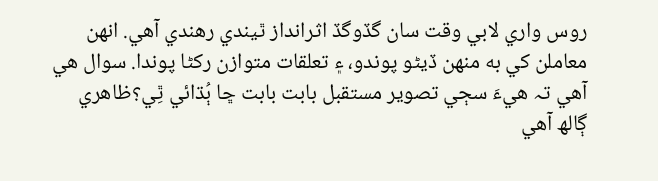روس واري لابي وقت سان گڏوگڏ اثرانداز ٿيندي رهندي آهي. انھن معاملن کي به منھن ڏيڻو پوندو، ۽ تعلقات متوازن رکڻا پوندا. سوال ھي آھي تہ ھيءَ سڄي تصوير مستقبل بابت بابت ڇا ٻُڌائي ٿِي؟ظاھري ڳالھ آھي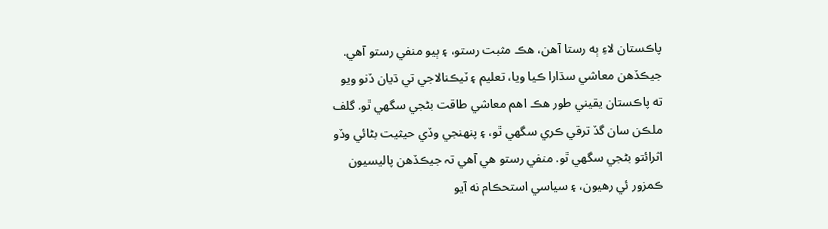پاڪستان لاءِ ٻه رستا آھن، ھڪ مثبت رستو، ۽ ٻيو منفي رستو آھي. جيڪڏهن معاشي سڌارا ڪيا ويا، تعليم ۽ ٽيڪنالاجي تي ڌيان ڏنو ويو ته پاڪستان يقيني طور هڪ اهم معاشي طاقت بڻجي سگهي ٿو. گلف ملڪن سان گڏ ترقي ڪري سگهي ٿو، ۽ پنهنجي وڏي حيثيت بڻائي وڏو اثرائتو بڻجي سگهي ٿو. منفي رستو ھي آھي تہ جيڪڏهن پاليسيون ڪمزور ئي رهيون، ۽ سياسي استحڪام نه آيو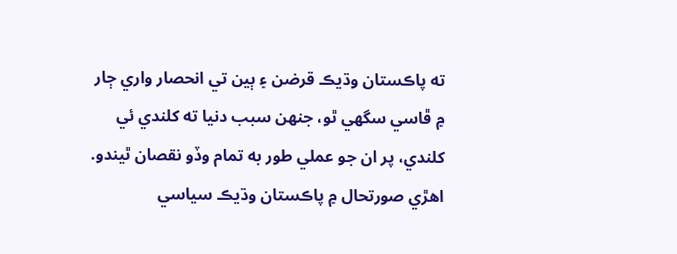ته پاڪستان وڌيڪ قرضن ۽ ٻين تي انحصار واري ڄار ۾ ڦاسي سگهي ٿو، جنهن سبب دنيا ته کلندي ئي کلندي، پر ان جو عملي طور به تمام وڏو نقصان ٿيندو. اھڙي صورتحال ۾ پاڪستان وڌيڪ سياسي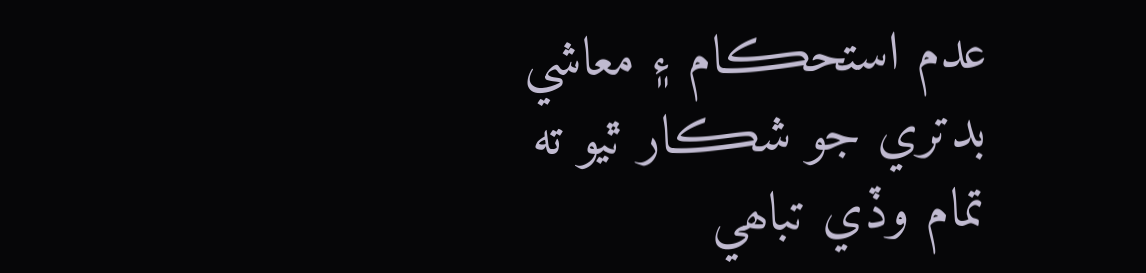عدم استحڪام ۽ معاشي بدتري جو شڪار ٿيو ته تمام وڏي تباھي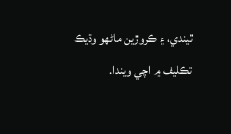ٿيندي، ۽ ڪروڙين ماڻھو وڌيڪ تڪليف ۾ اچي ويندا.